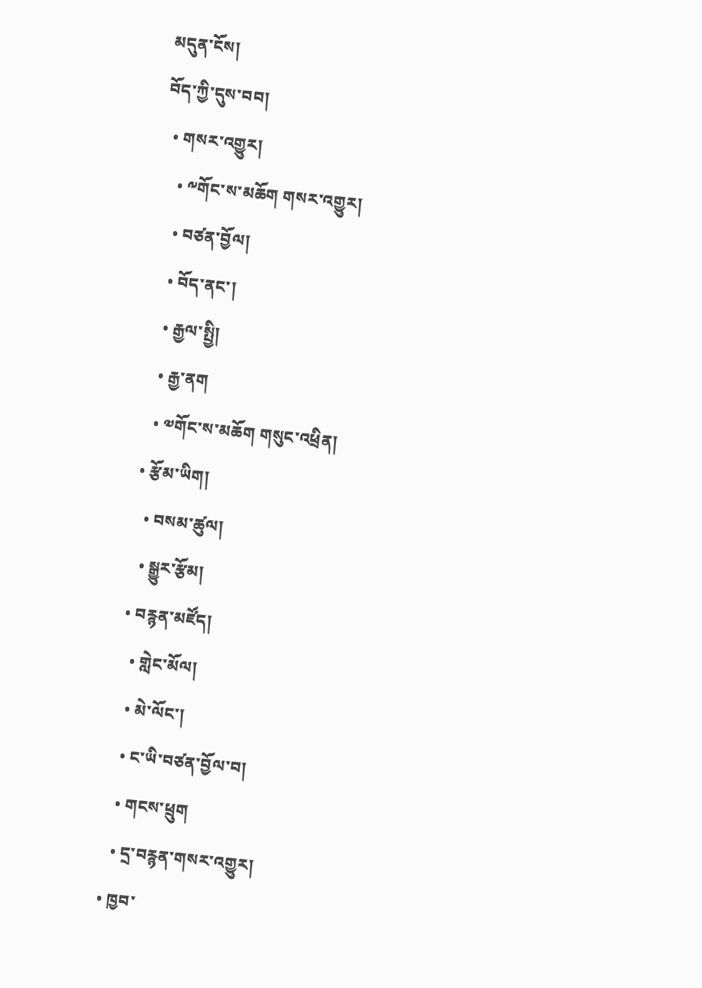མདུན་ངོས།
བོད་ཀྱི་དུས་བབ།
  • གསར་འགྱུར།
    • ༸གོང་ས་མཆོག གསར་འགྱུར།
    • བཙན་བྱོལ།
    • བོད་ནང་།
    • རྒྱལ་སྤྱི།
    • རྒྱ་ནག
    • ༧གོང་ས་མཆོག གསུང་འཕྲིན།
  • རྩོམ་ཡིག།
    • བསམ་ཚུལ།
    • སྒྱུར་རྩོམ།
  • བརྙན་མཛོད།
    • གླེང་མོལ།
    • མེ་ལོང་།
    • ང་ཡི་བཙན་བྱོལ་བ།
    • གངས་ཕྲུག
    • དྲ་བརྙན་གསར་འགྱུར།
  • ཁྱབ་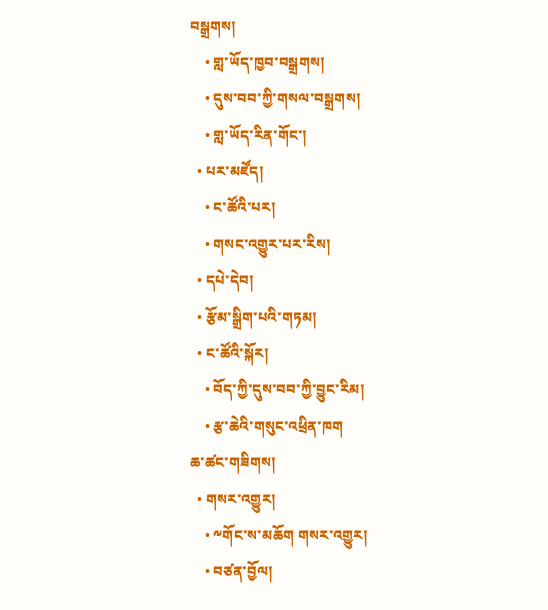བསྒྲགས།
    • གླ་ཡོད་ཁྱབ་བསྒྲགས།
    • དུས་བབ་ཀྱི་གསལ་བསྒྲགས།
    • གླ་ཡོད་རིན་གོང་།
  • པར་མཛོད།
    • ང་ཚོའི་པར།
    • གསང་འགྱུར་པར་རིས།
  • དཔེ་དེབ།
  • རྩོམ་སྒྲིག་པའི་གཏམ།
  • ང་ཚོའི་སྐོར།
    • བོད་ཀྱི་དུས་བབ་ཀྱི་བྱུང་རིམ།
    • རྩ་ཆེའི་གསུང་འཕྲིན་ཁག
ཆ་ཚང་གཟིགས།
  • གསར་འགྱུར།
    • ༸གོང་ས་མཆོག གསར་འགྱུར།
    • བཙན་བྱོལ།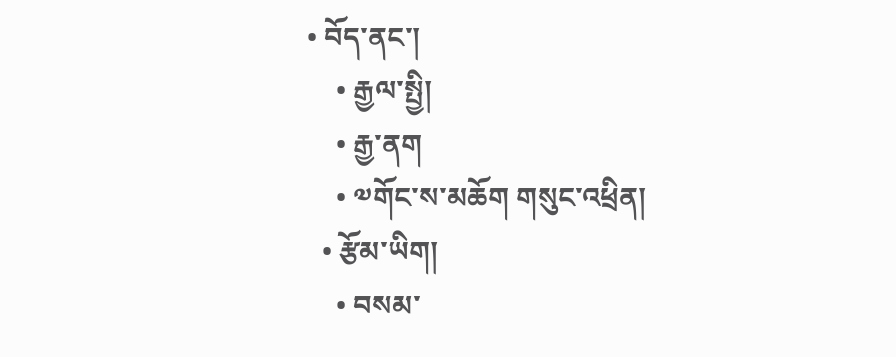• བོད་ནང་།
    • རྒྱལ་སྤྱི།
    • རྒྱ་ནག
    • ༧གོང་ས་མཆོག གསུང་འཕྲིན།
  • རྩོམ་ཡིག།
    • བསམ་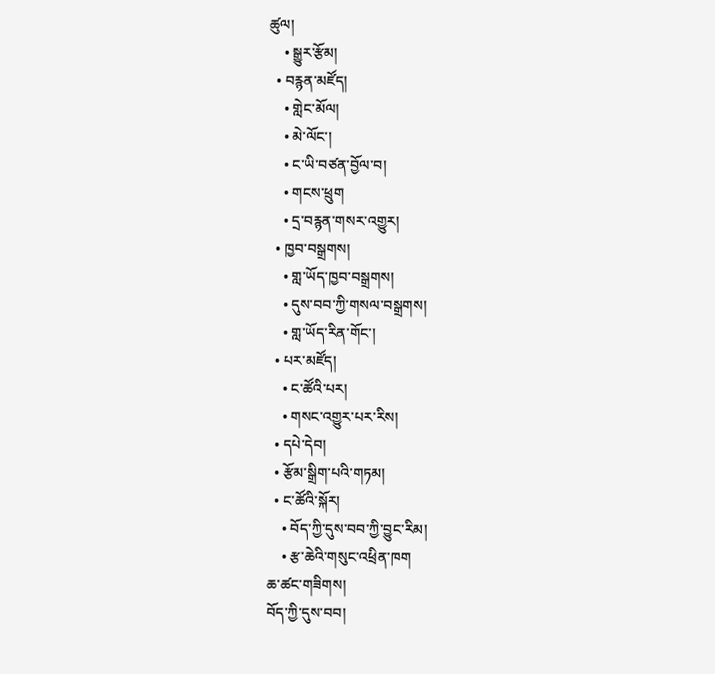ཚུལ།
    • སྒྱུར་རྩོམ།
  • བརྙན་མཛོད།
    • གླེང་མོལ།
    • མེ་ལོང་།
    • ང་ཡི་བཙན་བྱོལ་བ།
    • གངས་ཕྲུག
    • དྲ་བརྙན་གསར་འགྱུར།
  • ཁྱབ་བསྒྲགས།
    • གླ་ཡོད་ཁྱབ་བསྒྲགས།
    • དུས་བབ་ཀྱི་གསལ་བསྒྲགས།
    • གླ་ཡོད་རིན་གོང་།
  • པར་མཛོད།
    • ང་ཚོའི་པར།
    • གསང་འགྱུར་པར་རིས།
  • དཔེ་དེབ།
  • རྩོམ་སྒྲིག་པའི་གཏམ།
  • ང་ཚོའི་སྐོར།
    • བོད་ཀྱི་དུས་བབ་ཀྱི་བྱུང་རིམ།
    • རྩ་ཆེའི་གསུང་འཕྲིན་ཁག
ཆ་ཚང་གཟིགས།
བོད་ཀྱི་དུས་བབ།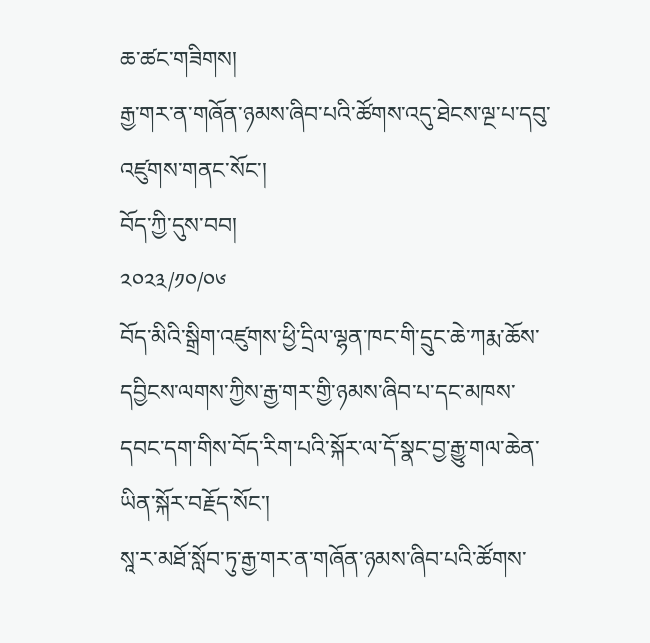ཆ་ཚང་གཟིགས།
རྒྱ་གར་ན་གཞོན་ཉམས་ཞིབ་པའི་ཚོགས་འདུ་ཐེངས་ལྔ་པ་དབུ་འཛུགས་གནང་སོང་།
བོད་ཀྱི་དུས་བབ།
༢༠༢༣/༡༠/༠༦
བོད་མིའི་སྒྲིག་འཛུགས་ཕྱི་དྲིལ་ལྷན་ཁང་གི་དྲུང་ཆེ་ཀརྨ་ཆོས་དབྱིངས་ལགས་ཀྱིས་རྒྱ་གར་གྱི་ཉམས་ཞིབ་པ་དང་མཁས་དབང་དག་གིས་བོད་རིག་པའི་སྐོར་ལ་དོ་སྣང་བྱ་རྒྱུ་གལ་ཆེན་ཡིན་སྐོར་བརྗོད་སོང་།
སཱ་ར་མཐོ་སློབ་ཏུ་རྒྱ་གར་ན་གཞོན་ཉམས་ཞིབ་པའི་ཚོགས་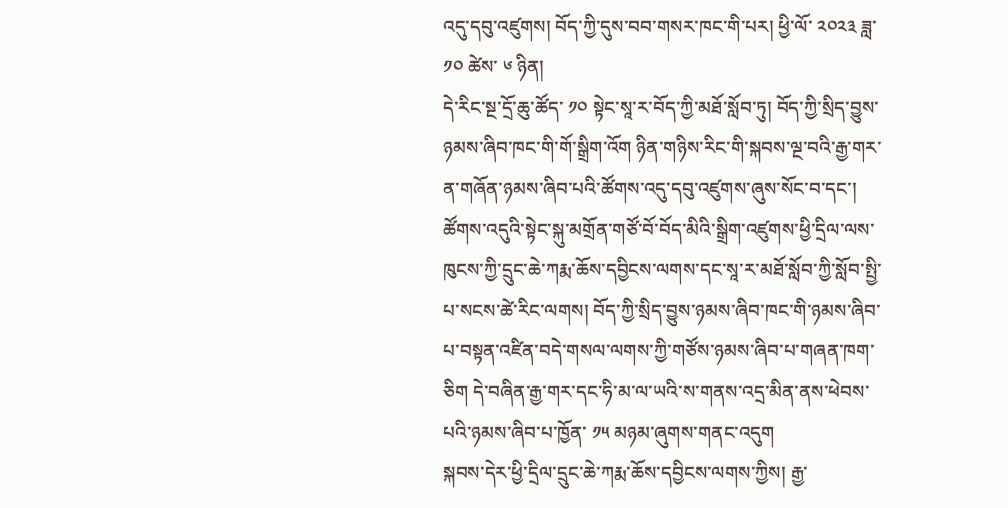འདུ་དབུ་འཛུགས། བོད་ཀྱི་དུས་བབ་གསར་ཁང་གི་པར། ཕྱི་ལོ་ ༢༠༢༣ ཟླ་ ༡༠ ཚེས་ ༦ ཉིན།
དེ་རིང་སྔ་དྲོ་ཆུ་ཚོད་ ༡༠ སྟེང་སཱ་ར་བོད་ཀྱི་མཐོ་སློབ་ཏུ། བོད་ཀྱི་སྲིད་བྱུས་ཉམས་ཞིབ་ཁང་གི་གོ་སྒྲིག་འོག ཉིན་གཉིས་རིང་གི་སྐབས་ལྔ་བའི་རྒྱ་གར་ན་གཞོན་ཉམས་ཞིབ་པའི་ཚོགས་འདུ་དབུ་འཛུགས་ཞུས་སོང་བ་དང་། ཚོགས་འདུའི་སྟེང་སྐུ་མགྲོན་གཙོ་བོ་བོད་མིའི་སྒྲིག་འཛུགས་ཕྱི་དྲིལ་ལས་ཁུངས་ཀྱི་དྲུང་ཆེ་ཀརྨ་ཆོས་དབྱིངས་ལགས་དང་སཱ་ར་མཐོ་སློབ་ཀྱི་སློབ་སྤྱི་པ་སངས་ཚེ་རིང་ལགས། བོད་ཀྱི་སྲིད་བྱུས་ཉམས་ཞིབ་ཁང་གི་ཉམས་ཞིབ་པ་བསྟན་འཛིན་བདེ་གསལ་ལགས་ཀྱི་གཙོས་ཉམས་ཞིབ་པ་གཞན་ཁག་ཅིག དེ་བཞིན་རྒྱ་གར་དང་ཧི་མ་ལ་ཡའི་ས་གནས་འདྲ་མིན་ནས་ཕེབས་པའི་ཉམས་ཞིབ་པ་ཁྱོན་ ༡༥ མཉམ་ཞུགས་གནང་འདུག
སྐབས་དེར་ཕྱི་དྲིལ་དྲུང་ཆེ་ཀརྨ་ཆོས་དབྱིངས་ལགས་ཀྱིས། རྒྱ་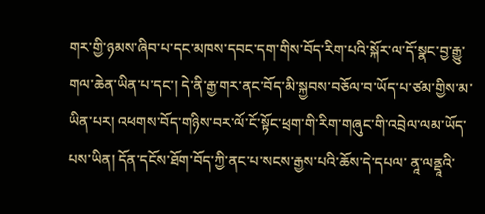གར་གྱི་ཉམས་ཞིབ་པ་དང་མཁས་དབང་དག་གིས་བོད་རིག་པའི་སྐོར་ལ་དོ་སྣང་བྱ་རྒྱུ་གལ་ཆེན་ཡིན་པ་དང་། དེ་ནི་རྒྱ་གར་ནང་བོད་མི་སྐྱབས་བཅོལ་བ་ཡོད་པ་ཙམ་གྱིས་མ་ཡིན་པར། འཕགས་བོད་གཉིས་བར་ལོ་ངོ་སྟོང་ཕྲག་གི་རིག་གཞུང་གི་འབྲེལ་ལམ་ཡོད་པས་ཡིན། དོན་དངོས་ཐོག་བོད་ཀྱི་ནང་པ་སངས་རྒྱས་པའི་ཆོས་དེ་དཔལ་ ནཱ་ལནྡཱའི་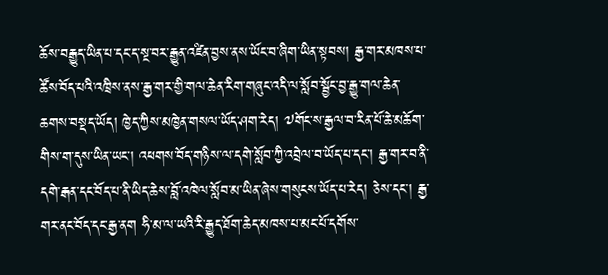ཆོས་བརྒྱུད་ཡིན་པ་དང་ད་སྔ་བར་རྒྱུན་འཛིན་བྱས་ནས་ཡོང་བ་ཞིག་ཡིན་སྟབས། རྒྱ་གར་མཁས་པ་ཚོས་བོད་པའི་འཁྲིས་ནས་རྒྱ་གར་གྱི་གལ་ཆེན་རིག་གཞུང་འདི་ལ་སློབ་སྦྱོང་བྱ་རྒྱུ་གལ་ཆེན་ཆགས་བསྡད་ཡོད། ཁྱེད་ཀྱིས་མཁྱེན་གསལ་ཡོད་ཤག་རེད། ༧གོང་ས་རྒྱལ་བ་རིན་པོ་ཆེ་མཆོག་གིས་ག་དུས་ཡིན་ཡང་། འཕགས་བོད་གཉིས་ལ་དགེ་སློབ་ཀྱི་འབྲེལ་བ་ཡོད་པ་དང་། རྒྱ་གར་བ་ནི་དགེ་རྒན་དང་བོད་པ་ནི་ཡིད་ཆེས་བློ་འཁེལ་སློབ་མ་ཡིན་ཞེས་གསུངས་ཡོད་པ་རེད། ཅེས་དང་། རྒྱ་གར་ནང་བོད་དང་རྒྱ་ནག ཧི་མ་ལ་ཡའི་རི་རྒྱུད་ཐོག་ཆེད་མཁས་པ་མང་པོ་དགོས་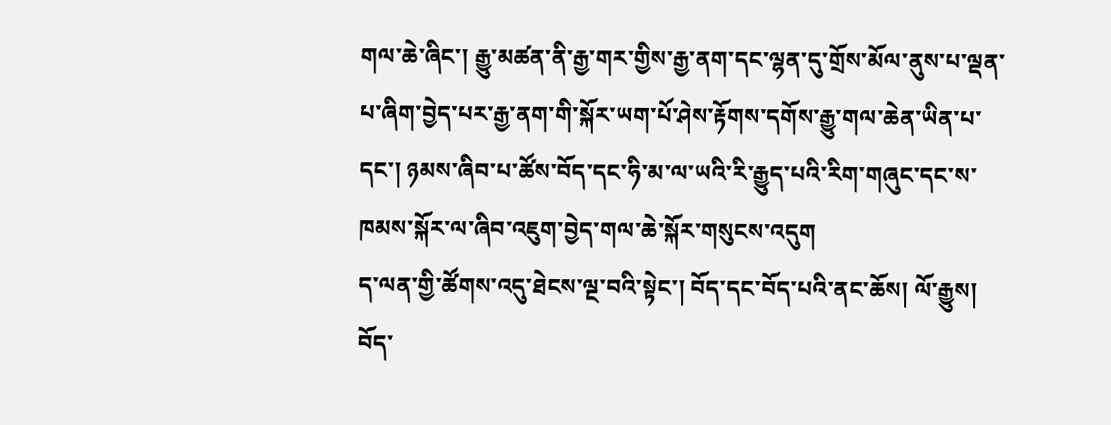གལ་ཆེ་ཞིང་། རྒྱུ་མཚན་ནི་རྒྱ་གར་གྱིས་རྒྱ་ནག་དང་ལྷན་དུ་གྲོས་མོལ་ནུས་པ་ལྡན་པ་ཞིག་བྱེད་པར་རྒྱ་ནག་གི་སྐོར་ཡག་པོ་ཤེས་རྟོགས་དགོས་རྒྱུ་གལ་ཆེན་ཡིན་པ་དང་། ཉམས་ཞིབ་པ་ཚོས་བོད་དང་ཧི་མ་ལ་ཡའི་རི་རྒྱུད་པའི་རིག་གཞུང་དང་ས་ཁམས་སྐོར་ལ་ཞིབ་འཇུག་བྱེད་གལ་ཆེ་སྐོར་གསུངས་འདུག
ད་ལན་གྱི་ཚོགས་འདུ་ཐེངས་ལྔ་བའི་སྟེང་། བོད་དང་བོད་པའི་ནང་ཆོས། ལོ་རྒྱུས། བོད་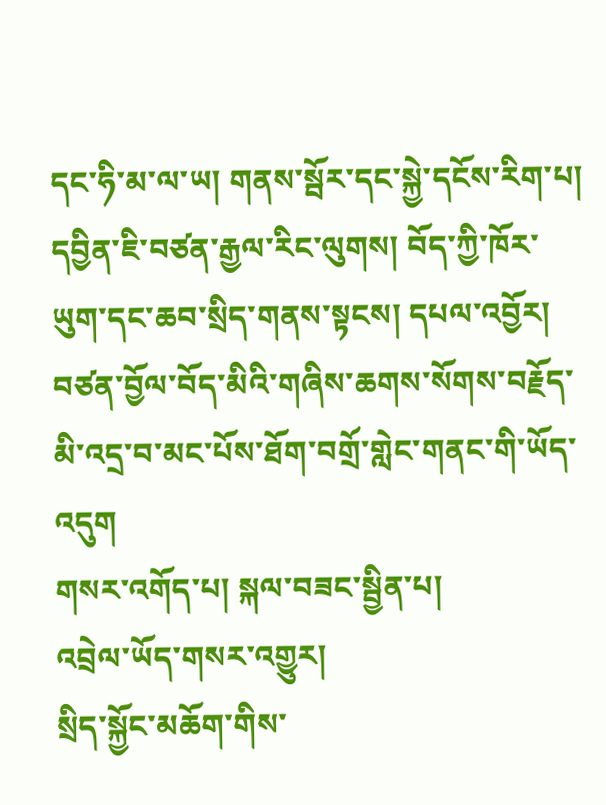དང་ཧི་མ་ལ་ཡ། གནས་སྦོར་དང་སྐྱེ་དངོས་རིག་པ། དབྱིན་ཇི་བཙན་རྒྱལ་རིང་ལུགས། བོད་ཀྱི་ཁོར་ཡུག་དང་ཆབ་སྲིད་གནས་སྟངས། དཔལ་འབྱོར། བཙན་བྱོལ་བོད་མིའི་གཞིས་ཆགས་སོགས་བརྗོད་མི་འདྲ་བ་མང་པོས་ཐོག་བགྲོ་གླེང་གནང་གི་ཡོད་འདུག
གསར་འགོད་པ། སྐལ་བཟང་སྦྱིན་པ།
འབྲེལ་ཡོད་གསར་འགྱུར།
སྲིད་སྐྱོང་མཆོག་གིས་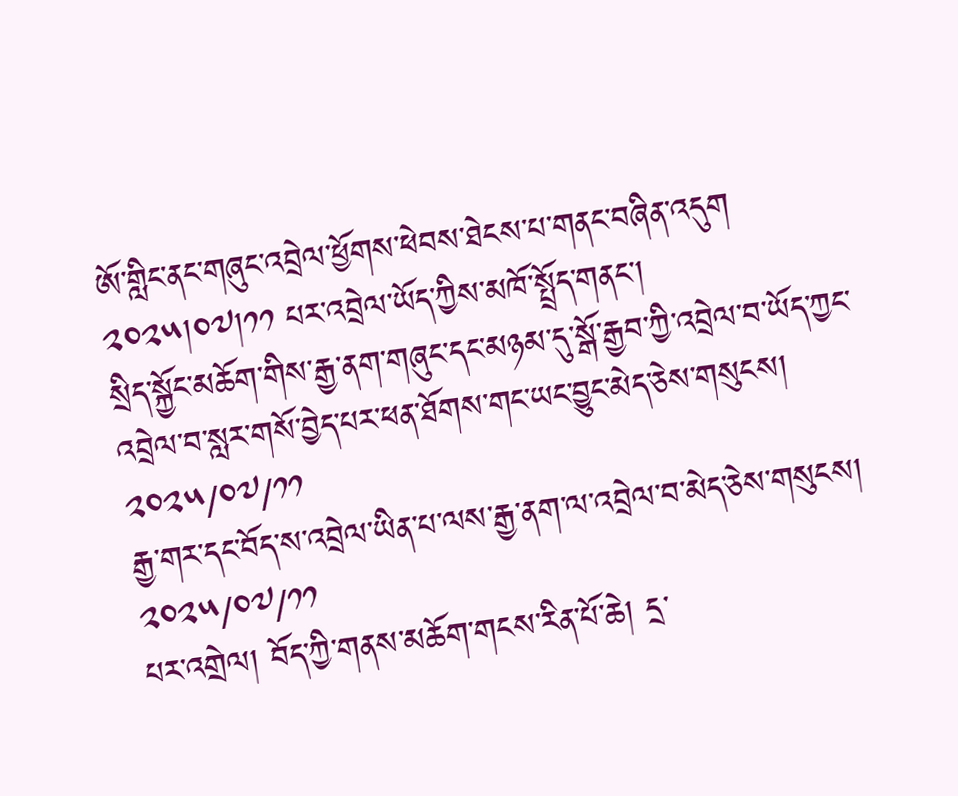ཨོ་གླིང་ནང་གཞུང་འབྲེལ་ཕྱོགས་ཕེབས་ཐེངས་པ་གནང་བཞིན་འདུག ༢༠༢༥།༠༧།༡༡ པར་འབྲེལ་ཡོད་ཀྱིས་མཁོ་སྤྲོད་གནང་།
སྲིད་སྐྱོང་མཆོག་གིས་རྒྱ་ནག་གཞུང་དང་མཉམ་དུ་སྒོ་རྒྱབ་ཀྱི་འབྲེལ་བ་ཡོད་ཀྱང་འབྲེལ་བ་སླར་གསོ་བྱེད་པར་ཕན་ཐོགས་གང་ཡང་བྱུང་མེད་ཅེས་གསུངས།
༢༠༢༥/༠༧/༡༡
རྒྱ་གར་དང་བོད་ས་འབྲེལ་ཡིན་པ་ལས་རྒྱ་ནག་ལ་འབྲེལ་བ་མེད་ཅེས་གསུངས།
༢༠༢༥/༠༧/༡༡
པར་འགྲེལ། བོད་ཀྱི་གནས་མཆོག་གངས་རིན་པོ་ཆེ། དྲ་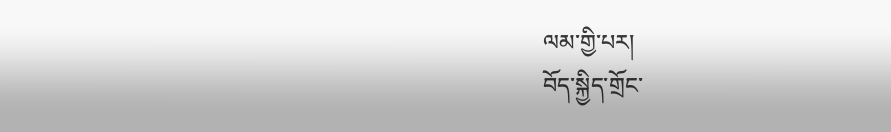ལམ་གྱི་པར།
བོད་སྐྱིད་གྲོང་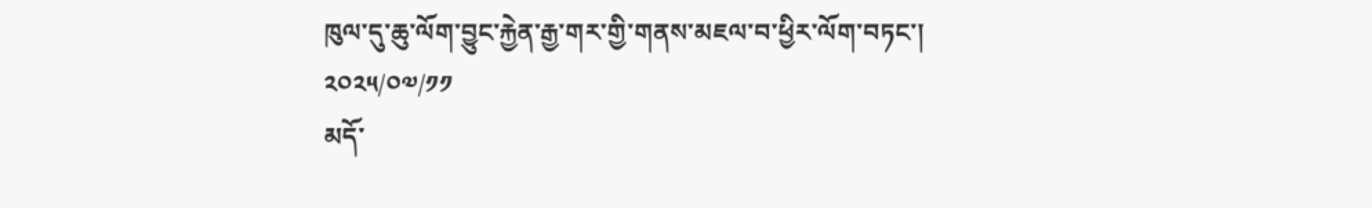ཁུལ་དུ་ཆུ་ལོག་བྱུང་རྐྱེན་རྒྱ་གར་གྱི་གནས་མཇལ་བ་ཕྱིར་ལོག་བཏང་།
༢༠༢༥/༠༧/༡༡
མདོ་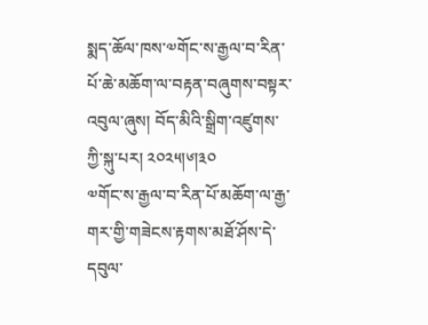སྨད་ཆོལ་ཁས་༧གོང་ས་རྒྱལ་བ་རིན་པོ་ཆེ་མཆོག་ལ་བརྟན་བཞུགས་བསྟར་འབུལ་ཞུས། བོད་མིའི་སྒྲིག་འཛུགས་ཀྱི་སྐུ་པར། ༢༠༢༥།༦།༣༠
༧གོང་ས་རྒྱལ་བ་རིན་པོ་མཆོག་ལ་རྒྱ་གར་གྱི་གཟེངས་རྟགས་མཐོ་ཤོས་དེ་དབུལ་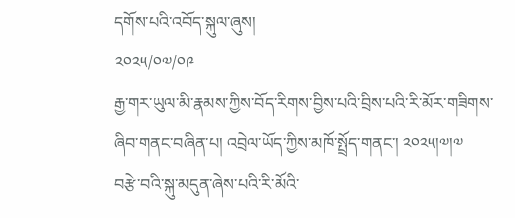དགོས་པའི་འབོད་སྐུལ་ཞུས།
༢༠༢༥/༠༧/༠༩
རྒྱ་གར་ཡུལ་མི་རྣམས་ཀྱིས་བོད་རིགས་བྱིས་པའི་བྲིས་པའི་རི་མོར་གཟིགས་ཞིབ་གནང་བཞིན་པ། འབྲེལ་ཡོད་ཀྱིས་མཁོ་སྤྲོད་གནང་། ༢༠༢༥།༧།༧
བརྩེ་བའི་སྐུ་མདུན་ཞེས་པའི་རི་མོའི་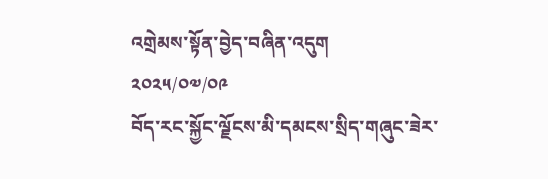འགྲེམས་སྟོན་བྱེད་བཞིན་འདུག
༢༠༢༥/༠༧/༠༩
བོད་རང་སྐྱོང་ལྗོངས་མི་དམངས་སྲིད་གཞུང་ཟེར་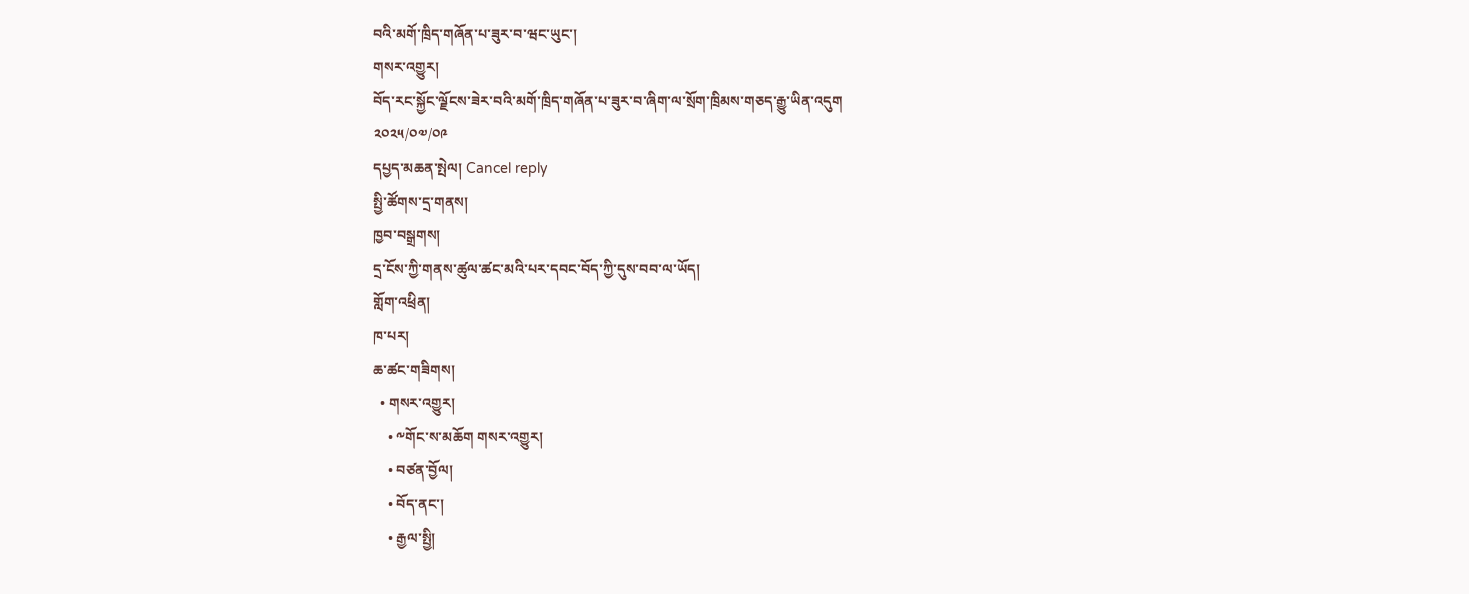བའི་མགོ་ཁྲིད་གཞོན་པ་ཟུར་བ་ཝང་ཡུང་།
གསར་འགྱུར།
བོད་རང་སྐྱོང་ལྗོངས་ཟེར་བའི་མགོ་ཁྲིད་གཞོན་པ་ཟུར་བ་ཞིག་ལ་སྲོག་ཁྲིམས་གཅད་རྒྱུ་ཡིན་འདུག
༢༠༢༥/༠༧/༠༩
དཔྱད་མཆན་སྤེལ། Cancel reply
སྤྱི་ཚོགས་དྲ་གནས།
ཁྱབ་བསྒྲགས།
དྲ་ངོས་ཀྱི་གནས་ཚུལ་ཚང་མའི་པར་དབང་བོད་ཀྱི་དུས་བབ་ལ་ཡོད།
གློག་འཕྲིན།
ཁ་པར།
ཆ་ཚང་གཟིགས།
  • གསར་འགྱུར།
    • ༸གོང་ས་མཆོག གསར་འགྱུར།
    • བཙན་བྱོལ།
    • བོད་ནང་།
    • རྒྱལ་སྤྱི།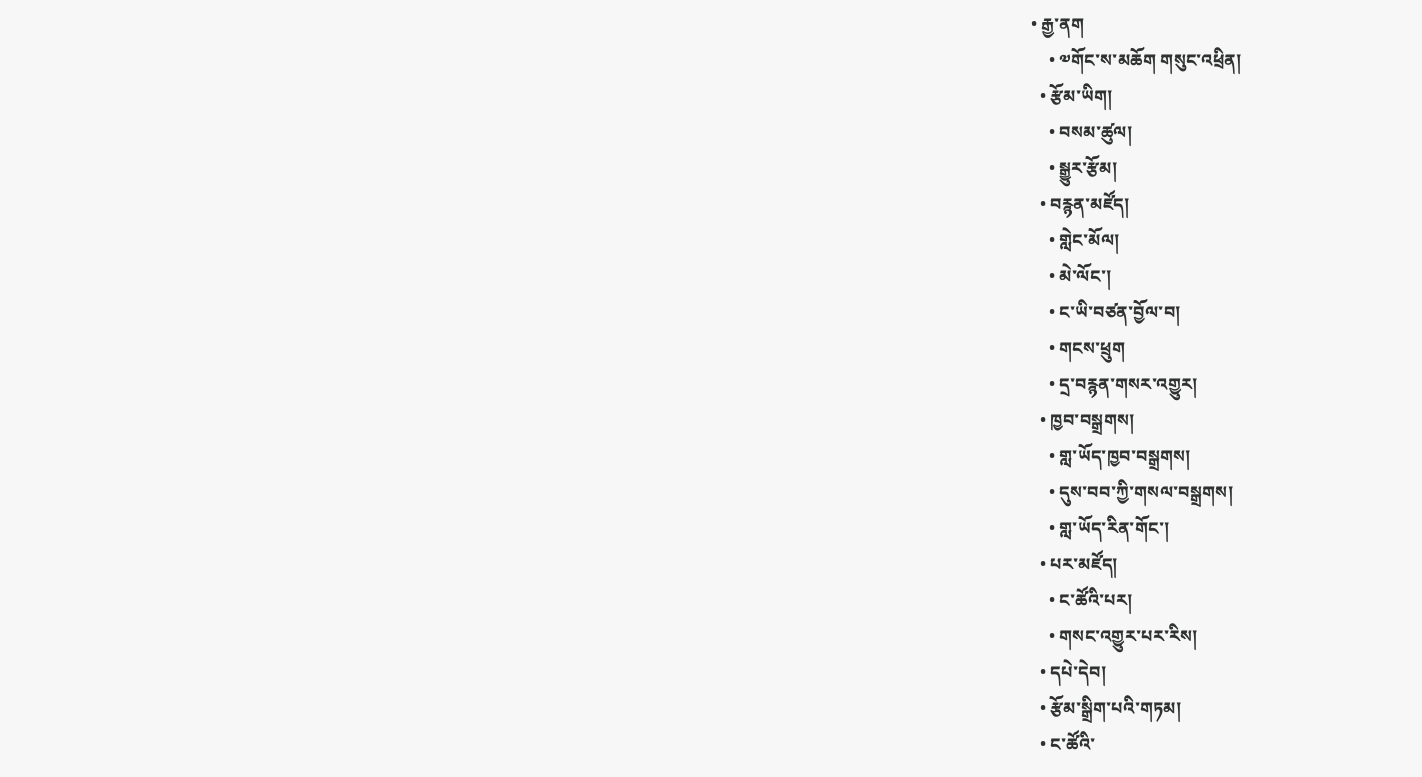• རྒྱ་ནག
    • ༧གོང་ས་མཆོག གསུང་འཕྲིན།
  • རྩོམ་ཡིག།
    • བསམ་ཚུལ།
    • སྒྱུར་རྩོམ།
  • བརྙན་མཛོད།
    • གླེང་མོལ།
    • མེ་ལོང་།
    • ང་ཡི་བཙན་བྱོལ་བ།
    • གངས་ཕྲུག
    • དྲ་བརྙན་གསར་འགྱུར།
  • ཁྱབ་བསྒྲགས།
    • གླ་ཡོད་ཁྱབ་བསྒྲགས།
    • དུས་བབ་ཀྱི་གསལ་བསྒྲགས།
    • གླ་ཡོད་རིན་གོང་།
  • པར་མཛོད།
    • ང་ཚོའི་པར།
    • གསང་འགྱུར་པར་རིས།
  • དཔེ་དེབ།
  • རྩོམ་སྒྲིག་པའི་གཏམ།
  • ང་ཚོའི་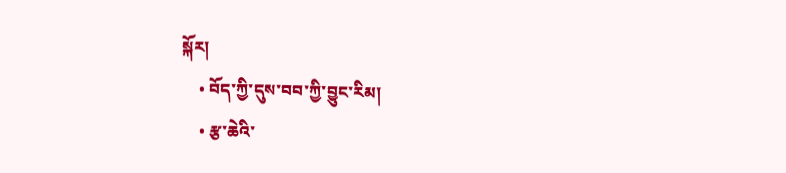སྐོར།
    • བོད་ཀྱི་དུས་བབ་ཀྱི་བྱུང་རིམ།
    • རྩ་ཆེའི་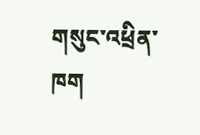གསུང་འཕྲིན་ཁག